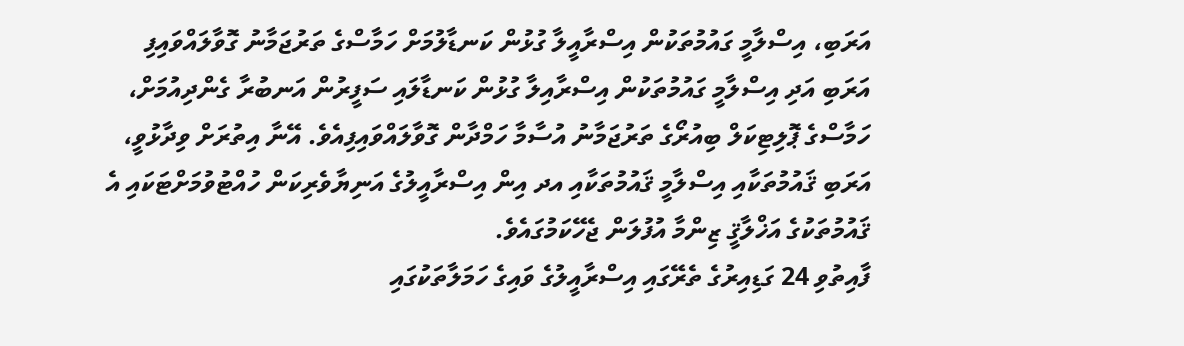އަރަބި، އިސްލާމީ ގައުމުތަކުން އިސްރާއީލާ ގުޅުން ކަނޑާލުމަށް ހަމާސްގެ ތަރުޖަމާނު ގޮވާލައްވައިފި
އަރަބި އަދި އިސްލާމީ ގައުމުތަކުން އިސްރާއިލާ ގުޅުން ކަނޑާލައި ސަފީރުން އަނބުރާ ގެންދިއުމަށް، ހަމާސްގެ ޕޮލިޓިކަލް ބިއުރޯގެ ތަރުޖަމާނު އުސާމާ ހަމްދާން ގޮވާލައްވައިފިއެވެ. އޭނާ އިތުރަށް ވިދާޅުވީ، އަރަބި ޤައުމުތަކާއި އިސްލާމީ ޤައުމުތަކާއި އދ އިން އިސްރާއީލުގެ އަނިޔާވެރިކަން ހުއްޓުވުމަށްޓަކައި އެ ޤައުމުތަކުގެ އަޚްލާޤީ ޒިންމާ އުފުލަން ޖެހޭކަމުގައެވެ.
ފާއިތުވި 24 ގަޑިއިރުގެ ތެރޭގައި އިސްރާއީލުގެ ވައިގެ ހަމަލާތަކުގައި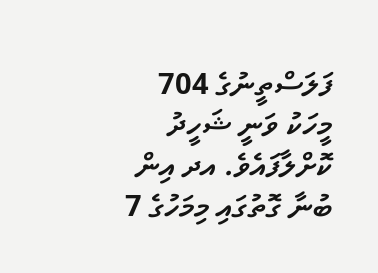ފަލަސްތީނުގެ 704 މީހަކު ވަނީ ޝަހީދު ކޮށްލާފައެވެ. އދ އިން ބުނާ ގޮތުގައި މިމަހުގެ 7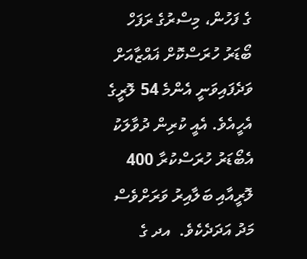ގެ ފަހުން، މިސްރުގެ ރަފަހް ބޯޑަރު ހުރަސްކޮށް ޣައްޒާއަށް ވަދެފައިވަނީ އެންމެ 54 ލޮރީގެ އެހީއެވެ. އެއީ ކުރިން ދުވާލަކު އެބޯޑަރު ހުރަސްކުރާ 400 ލޮރީއާއި ބަލާއިރު ވަރަށްވެސް މަދު އަދަދެކެވެ.  އދ ގެ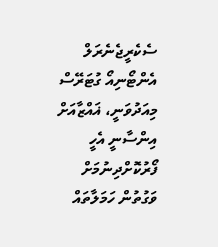ސެކެރީޖެނެރަލް އެންޓޯނިއޯ ގުޓަރޭސް މިއަދުވަނީ، ޣައްޒާއަށް އިންސާނީ އެހީ ފޯރުކޮށްދިނުމަށް ވަގުތުން ހަމަލާތައް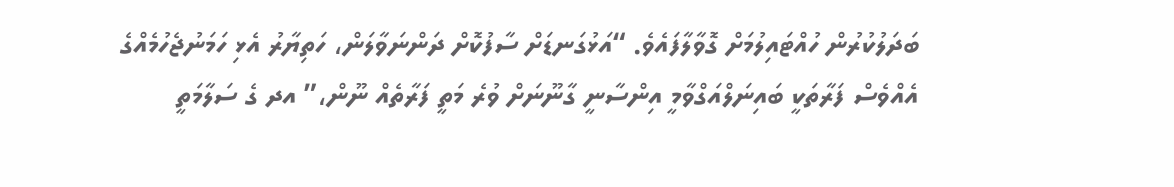ބަދަލުކުރުން ހުއްޓައިލުމަށް ގޮވާލާފައެވެ. “އަޅުގަނޑަށް ސާފުކޮށް ދަންނަވާލަން، ހަތިޔާރު އެޅި ހަމަނުޖެހުމެއްގެ އެއްވެސް ފަރާތަކީ ބައިނަލްއަގްވާމީ އިންސާނީ ގާނޫނަށް ވުރެ މަތީ ފަރާތެއް ނޫން،” އދ ގެ ސަލާމަތީ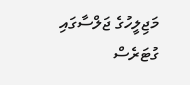މަޖިލީހުގެ ޖަލްސާގައި ގުޓަރެސް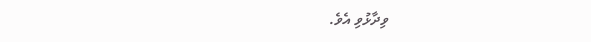ވިދާޅުވި އެވެ.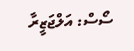ސޯސް: އަލްޖަޒީރާ